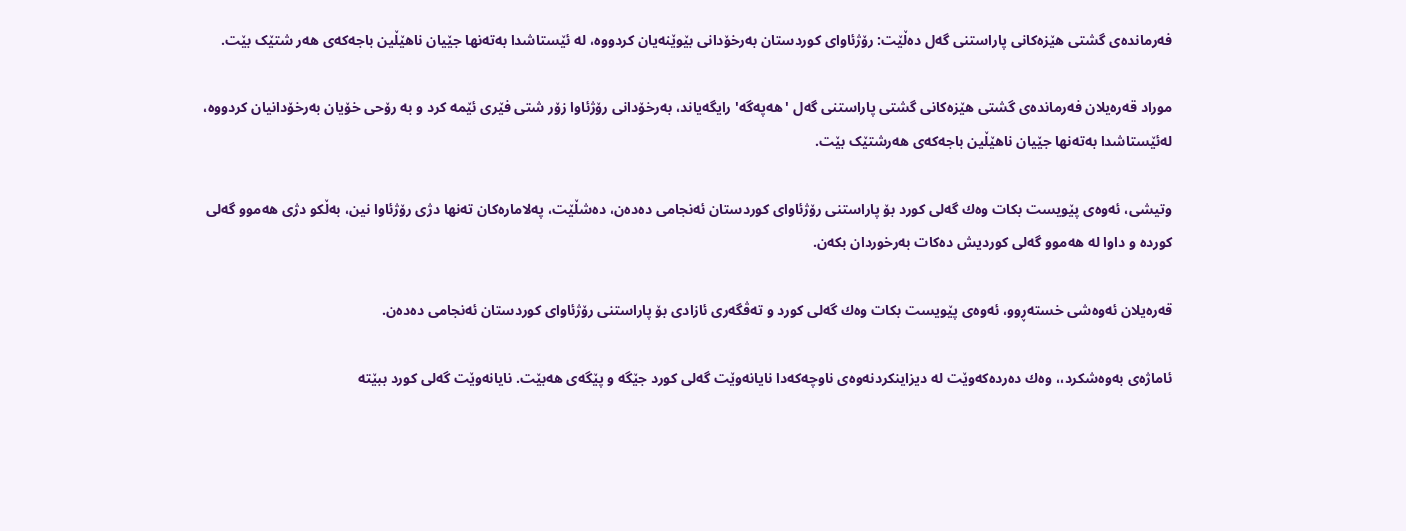فەرماندەی گشتی هێزەکانی پاراستنی گەل دەڵێت: رۆژئاوای کوردستان بەرخۆدانی بێوێنەیان کردووە، لە ئێستاشدا بەتەنها جێیان ناهێڵین باجەکەی هەر شتێک بێت.

موراد قەرەیلان فەرماندەی گشتی هێزەکانی گشتی پاراستنی گەل 'هەپەگە' رایگەیاند، بەرخۆدانی رۆژئاوا زۆر شتی فێری ئێمە کرد و بە رۆحی خۆیان بەرخۆدانیان کردووە، لەئێستاشدا بەتەنها جێیان ناهێڵین باجەکەی هەرشتێک بێت.

وتیشی، ئەوەی پێویست بكات وەك گەلی كورد بۆ پاراستنی رۆژئاوای كوردستان ئەنجامی دەدەن، دەشڵێت، پەلامارەكان تەنها دژی رۆژئاوا نین، بەڵكو دژی هەموو گەلی كوردە و داوا لە هەموو گەلی كوردیش دەكات بەرخوردان بكەن.

قەرەیلان ئەوەشی خستەڕوو، ئەوەی پێویست بكات وەك گەلی كورد و تەڤگەری ئازادی بۆ پاراستنی رۆژئاوای كوردستان ئەنجامی دەدەن.

ئاماژەی بەوەشکرد،، وەك دەردەكەوێت لە دیزاینكردنەوەی ناوچەكەدا نایانەوێت گەلی كورد جێگە و پێگەی هەبێت. نایانەوێت گەلی كورد ببێتە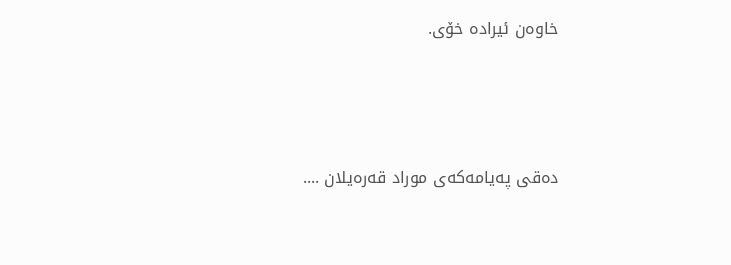خاوەن ئیرادە خۆی.



دەقی پەیامەکەی موراد قەرەیلان ....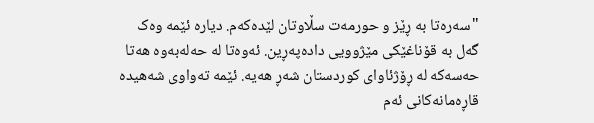"سەرەتا بە ڕێز و حورمەت سڵاوتان لێدەکەم. دیارە ئێمە وەک گەل بە قۆناغێکی مێژوویی دادەپەڕین. ئەوەتا لە حەلەبەوە هەتا حەسەکە لە ڕۆژئاوای کوردستان شەڕ هەیە. ئێمە تەواوی شەهیدە قاڕەمانەکانی ئەم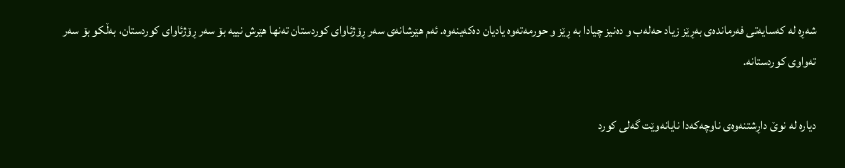شەڕە لە کەسایەتی فەرماندەی بەڕێز زیاد حەلەب و دەنیز چیادا بە ڕێز و حورمەتەوە یادیان دەکەینەوە. ئەم هێرشانەی سەر ڕۆژئاوای کوردستان تەنها هێرش نییە بۆ سەر ڕۆژئاوای کوردستان، بەڵکو بۆ سەر تەواوی کوردستانە.

دیارە لە نوێ داڕشتنەوەی ناوچەکەدا نایانەوێت گەلی کورد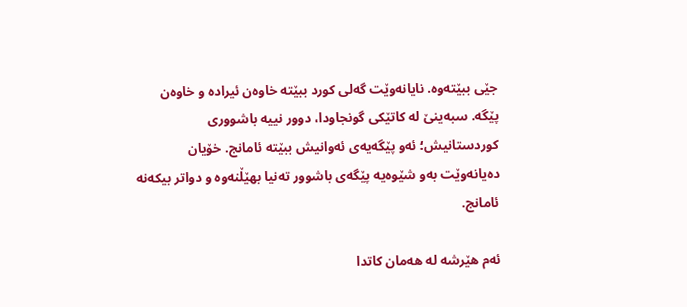جێی ببێتەوە. نایانەوێت گەلی کورد ببێتە خاوەن ئیرادە و خاوەن پێگە. سبەینێ لە کاتێکی گونجاودا، دوور نییە باشووری کوردستانیش؛ ئەو پێگەیەی ئەوانیش ببێتە ئامانج. خۆیان دەیانەوێت بەو شێوەیە پێگەی باشوور تەنیا بهێڵنەوە و دواتر بیکەنە ئامانج.

ئەم هێرشە لە هەمان کاتدا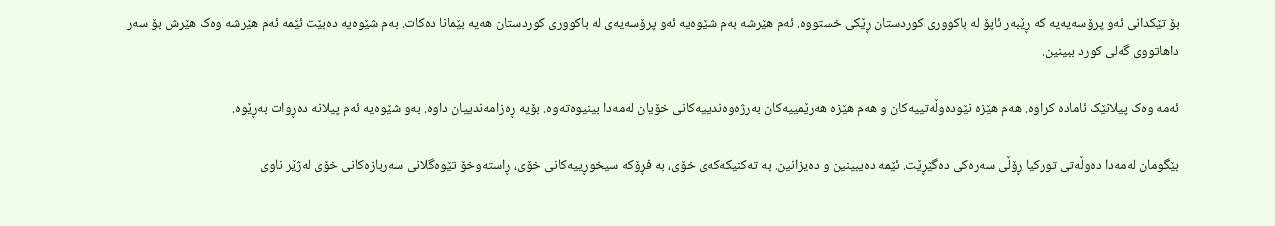بۆ تێکدانی ئەو پرۆسەیەیە کە ڕێبەر ئاپۆ لە باکووری کوردستان ڕێکی خستووە. ئەم هێرشە بەم شێوەیە ئەو پرۆسەیەی لە باکووری کوردستان هەیە بێمانا دەکات. بەم شێوەیە دەبێت ئێمە ئەم هێرشە وەک هێرش بۆ سەر داهاتووی گەلی کورد ببینین.

ئەمە وەک پیلانێک ئامادە کراوە. هەم هێزە نێودەوڵەتییەکان و هەم هێزە هەرێمییەکان بەرژەوەندییەکانی خۆیان لەمەدا بینیوەتەوە. بۆیە ڕەزامەندییان داوە. بەو شێوەیە ئەم پیلانە دەڕوات بەڕێوە.

بێگومان لەمەدا دەوڵەتی تورکیا ڕۆڵی سەرەکی دەگێڕێت. ئێمە دەیبینین و دەیزانین. بە تەکنیکەکەی خۆی، بە فڕۆکە سیخوڕییەکانی خۆی، ڕاستەوخۆ تێوەگلانی سەربازەکانی خۆی لەژێر ناوی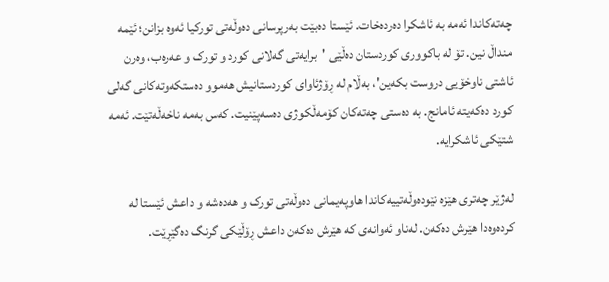چەتەکاندا ئەمە بە ئاشکرا دەردەخات. ئێستا دەبێت بەرپرسانی دەوڵەتی تورکیا ئەوە بزانن؛ ئێمە منداڵ نین. تۆ لە باکووری کوردستان دەڵێی 'برایەتی گەلانی کورد و تورک و عەرەب، وەرن ئاشتی ناوخۆیی دروست بکەین'، بەڵام لە ڕۆژئاوای کوردستانیش هەموو دەستکەوتەکانی گەلی کورد دەکەیتە ئامانج. بە دەستی چەتەکان کۆمەڵکوژی دەسەپێنیت. کەس بەمە ناخەڵەتێت. ئەمە شتێکی ئاشکرایە.

لەژێر چەتری هێزە نێودەوڵەتییەکاندا هاوپەیمانی دەوڵەتی تورک و هەدەشە و داعش ئێستا لە کردەوەدا هێرش دەکەن. لەناو ئەوانەی کە هێرش دەکەن داعش ڕۆڵێکی گرنگ دەگێڕێت.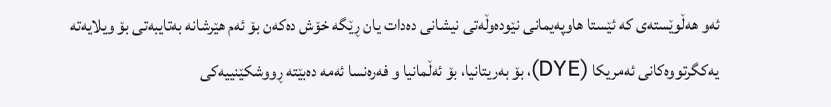ئەو هەڵوێستەی کە ئێستا هاوپەیمانی نێودەوڵەتی نیشانی دەدات یان ڕێگە خۆش دەکەن بۆ ئەم هێرشانە بەتایبەتی بۆ ویلایەتە یەکگرتووەکانی ئەمریکا (DYE)، بۆ بەریتانیا، بۆ ئەڵمانیا و فەرەنسا ئەمە دەبێتە ڕووشکێنییەکی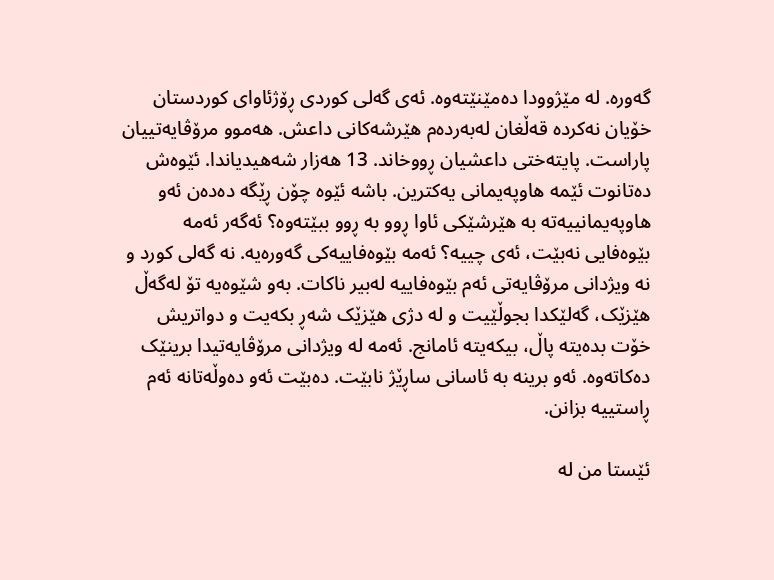گەورە. لە مێژوودا دەمێنێتەوە. ئەی گەلی کوردی ڕۆژئاوای کوردستان خۆیان نەکردە قەڵغان لەبەردەم هێرشەکانی داعش. هەموو مرۆڤایەتییان پاراست. پایتەختی داعشیان ڕووخاند. 13 هەزار شەهیدیاندا. ئێوەش دەتانوت ئێمە هاوپەیمانی یەکترین. باشە ئێوە چۆن ڕێگە دەدەن ئەو هاوپەیمانییەتە بە هێرشێکی ئاوا ڕوو بە ڕوو ببێتەوە؟ ئەگەر ئەمە بێوەفایی نەبێت، ئەی چییە؟ ئەمە بێوەفاییەکی گەورەیە. نە گەلی کورد و نە ویژدانی مرۆڤایەتی ئەم بێوەفاییە لەبیر ناکات. بەو شێوەیە تۆ لەگەڵ هێزێک، گەلێکدا بجوڵێیت و لە دژی هێزێک شەڕ بکەیت و دواتریش خۆت بدەیتە پاڵ، بیکەیتە ئامانج. ئەمە لە ویژدانی مرۆڤایەتیدا برینێک دەکاتەوە. ئەو برینە بە ئاسانی ساڕێژ نابێت. دەبێت ئەو دەوڵەتانە ئەم ڕاستییە بزانن.

ئێستا من لە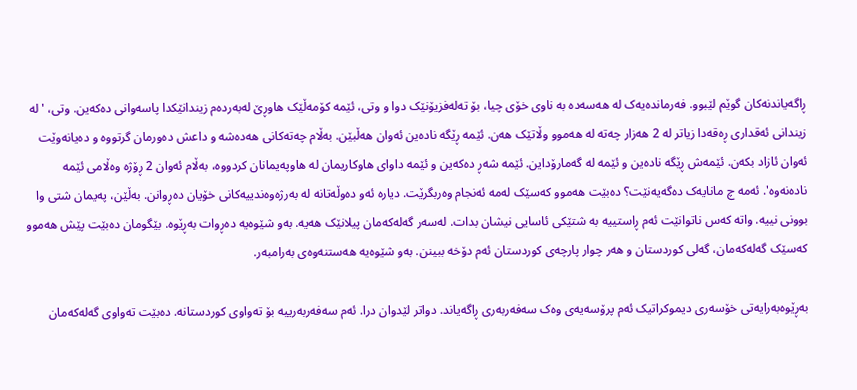ڕاگەیاندنەکان گوێم لێبوو. فەرماندەیەک لە هەسەدە بە ناوی خۆی چیا، بۆ تەلەفزیۆنێک دوا و وتی، ئێمە کۆمەڵێک هاوڕێ لەبەردەم زیندانێکدا پاسەوانی دەکەین. وتی، 'لە زیندانی ئەقداری ڕەقەدا زیاتر لە 2 هەزار چەتە لە هەموو وڵاتێک هەن. ئێمە ڕێگە نادەین ئەوان هەڵبێن. بەڵام چەتەکانی هەدەشە و داعش دەورمان گرتووە و دەیانەوێت ئەوان ئازاد بکەن. ئێمەش ڕێگە نادەین و ئێمە لە گەمارۆداین. ئێمە شەڕ دەکەین و ئێمە داوای هاوکاریمان لە هاوپەیمانان کردووە، بەڵام ئەوان 2 ڕۆژە وەڵامی ئێمە نادەنەوە'. ئەمە چ مانایەک دەگەیەنێت؟ دەبێت هەموو کەسێک لەمە ئەنجام وەربگرێت. دیارە ئەو دەوڵەتانە لە بەرژەوەندییەکانی خۆیان دەڕوانن. بەڵێن، پەیمان شتی وا بوونی نییە. واتە کەس ناتوانێت ئەم ڕاستییە بە شتێکی ئاسایی نیشان بدات. لەسەر گەلەکەمان پیلانێک هەیە. بەو شێوەیە دەڕوات بەڕێوە. بێگومان دەبێت پێش هەموو کەسێک گەلەکەمان، گەلی کوردستان و هەر چوار پارچەی کوردستان ئەم دۆخە ببینن. بەو شێوەیە هەستنەوەی بەرامبەر.

بەڕێوەبەرایەتی خۆسەری دیموکراتیک ئەم پرۆسەیەی وەک سەفەربەری ڕاگەیاند. دواتر لێدوان درا. ئەم سەفەربەرییە بۆ تەواوی کوردستانە. دەبێت تەواوی گەلەکەمان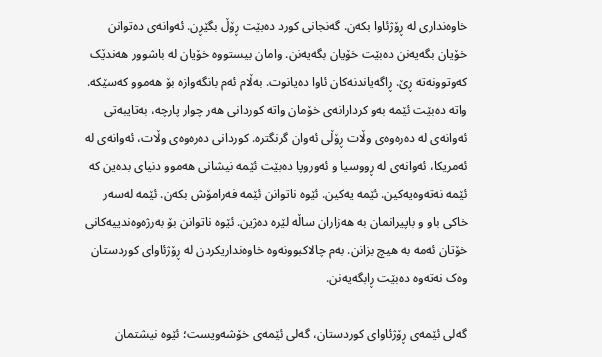خاوەنداری لە ڕۆژئاوا بکەن. گەنجانی کورد دەبێت ڕۆڵ بگێڕن. ئەوانەی دەتوانن خۆیان بگەیەنن دەبێت خۆیان بگەیەنن. وامان بیستووە خۆیان لە باشوور هەندێک کەوتوونەتە ڕێ. ڕاگەیاندنەکان ئاوا دەیانوت. بەڵام ئەم بانگەوازە بۆ هەموو کەسێکە. واتە دەبێت ئێمە بەو کردارانەی خۆمان واتە کوردانی هەر چوار پارچە، بەتایبەتی ئەوانەی لە دەرەوەی وڵات ڕۆڵی ئەوان گرنگترە. کوردانی دەرەوەی وڵات، ئەوانەی لە ئەمریکا، ئەوانەی لە ڕووسیا و ئەوروپا دەبێت ئێمە نیشانی هەموو دنیای بدەین کە ئێمە نەتەوەیەکین. ئێمە یەکین. ئێوە ناتوانن ئێمە فەرامۆش بکەن. ئێمە لەسەر خاکی باو و باپیرانمان بە هەزاران ساڵە لێرە دەژین. ئێوە ناتوانن بۆ بەرژەوەندییەکانی خۆتان ئەمە بە هیچ بزانن. بەم چالاکبوونەوە خاوەنداریکردن لە ڕۆژئاوای کوردستان وەک نەتەوە دەبێت ڕابگەیەنن.

گەلی ئێمەی ڕۆژئاوای کوردستان، گەلی ئێمەی خۆشەویست؛ ئێوە نیشتمان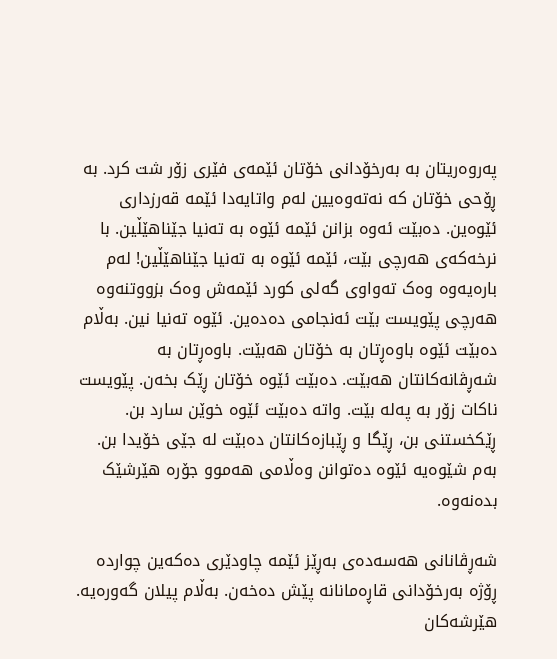پەروەریتان بە بەرخۆدانی خۆتان ئێمەی فێری زۆر شت کرد. بە ڕۆحی خۆتان کە نەتەوەیین لەم واتایەدا ئێمە قەرزداری ئێوەین. دەبێت ئەوە بزانن ئێمە ئێوە بە تەنیا جێناهێڵین. با نرخەکەی هەرچی بێت، ئێمە ئێوە بە تەنیا جێناهێڵین! لەم بارەیەوە وەک تەواوی گەلی کورد ئێمەش وەک بزووتنەوە هەرچی پێویست بێت ئەنجامی دەدەین. ئێوە تەنیا نین. بەڵام دەبێت ئێوە باوەڕتان بە خۆتان هەبێت. باوەڕتان بە شەڕڤانەکانتان هەبێت. دەبێت ئێوە خۆتان ڕێک بخەن. پێویست ناکات زۆر بە پەلە بێت. واتە دەبێت ئێوە خوێن سارد بن. ڕێکخستنی بن، ڕێگا و ڕێبازەکانتان دەبێت لە جێی خۆیدا بن. بەم شێوەیە ئێوە دەتوانن وەڵامی هەموو جۆرە هێرشێک بدەنەوە.

شەڕڤانانی هەسەدەی بەڕێز ئێمە چاودێری دەکەین چواردە ڕۆژە بەرخۆدانی قاڕەمانانە پێش دەخەن. بەڵام پیلان گەورەیە. هێرشەکان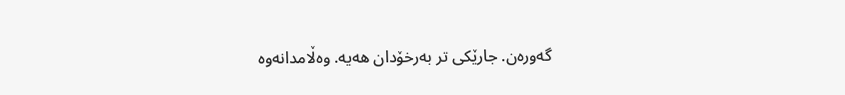گەورەن. جارێکی تر بەرخۆدان هەیە. وەڵامدانەوە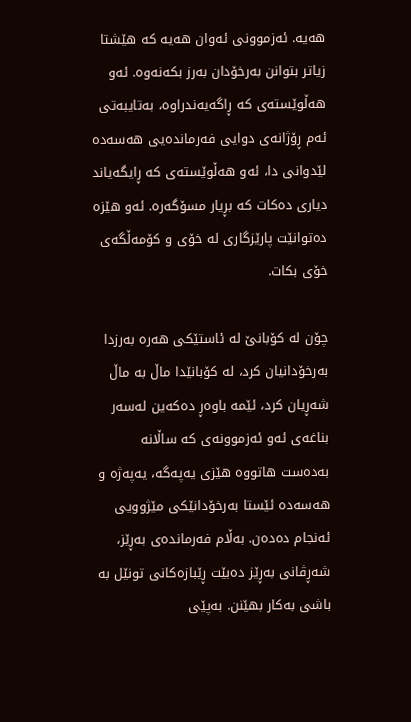هەیە. ئەزموونی ئەوان هەیە کە هێشتا زیاتر بتوانن بەرخۆدان بەرز بکەنەوە. ئەو هەڵوێستەی کە ڕاگەیەندراوە، بەتایبەتی ئەم ڕۆژانەی دوایی فەرماندەیی هەسەدە لێدوانی دا، ئەو هەڵوێستەی کە ڕایگەیاند دیاری دەکات کە بڕیار مسۆگەرە. ئەو هێزە دەتوانێت پارێزگاری لە خۆی و کۆمەڵگەی خۆی بکات.

چۆن لە کۆبانێ لە ئاستێکی هەرە بەرزدا بەرخۆدانیان کرد، لە کۆبانێدا ماڵ بە ماڵ شەڕیان کرد، ئێمە باوەڕ دەکەین لەسەر بناغەی ئەو ئەزموونەی کە ساڵانە بەدەست هاتووە هێزی یەپەگە، یەپەژە و هەسەدە ئێستا بەرخۆدانێکی مێژوویی ئەنجام دەدەن. بەڵام فەرماندەی بەڕێز، شەڕڤانی بەڕێز دەبێت ڕێبازەکانی تونێل بە باشی بەکار بهێنن. بەپێی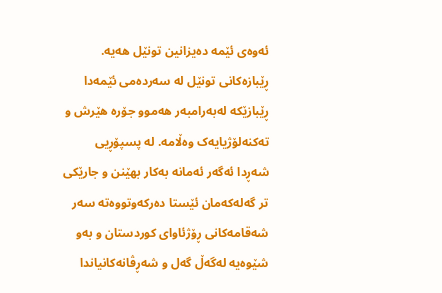ئەوەی ئێمە دەیزانین تونێل هەیە. ڕێبازەکانی تونێل لە سەردەمی ئێمەدا ڕێبازێکە لەبەرامبەر هەموو جۆرە هێرش و تەکنەلۆژیایەک وەڵامە. لە پسپۆڕیی شەڕدا ئەگەر ئەمانە بەکار بهێنن و جارێکی تر گەلەکەمان ئێستا دەرکەوتووەتە سەر شەقامەکانی ڕۆژئاوای کوردستان و بەو شێوەیە لەگەڵ گەل و شەڕڤانەکانیاندا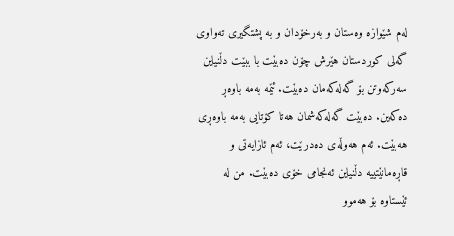لەم شێوازە وەستان و بەرخۆدان و بە پشتگیری تەواوی گەلی کوردستان هێرش چۆن دەبێت با ببێت دڵنیاین سەرکەوتن بۆ گەلەکەمان دەبێت. ئێمە بەمە باوەڕ دەکەین. دەبێت گەلەکەشمان هەتا کۆتایی بەمە باوەڕی هەبێت. ئەم هەوڵەی دەدرێت، ئەم ئازایەتی و قاڕەمانێتییە دڵنیاین ئەنجامی خۆی دەبێت. من لە ئێستاوە بۆ هەموو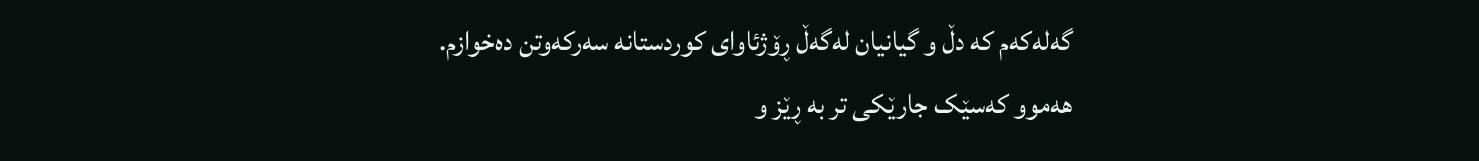گەلەکەم کە دڵ و گیانیان لەگەڵ ڕۆژئاوای کوردستانە سەرکەوتن دەخوازم. هەموو کەسێک جارێکی تر بە ڕێز و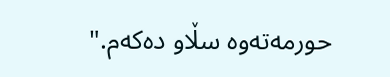حورمەتەوە سڵاو دەکەم."